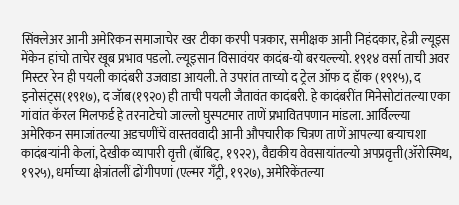सिंक्लेअर आनी अमेरिकन समाजाचेर खर टीका करपी पत्रकार, समीक्षक आनी निहंदकार, हेन्री ल्यूइस मेंकेन हांचो ताचेर खूब प्रभाव पडलो. ल्यूइसान विसावंयर कादंब-यो बरयल्ल्यो. १९१४ वर्सा ताची अवर मिस्टर रेन ही पयली कादंबरी उजवाडा आयली. ते उपरांत ताच्यो द ट्रेल ऑफ द हॅाक (१९१५), द इनोसंट्स(१९१७), द जॅाब(१९२०) ही ताची पयली जैतावंत कादंबरी. हे कादंबरींत मिनेसोटांतल्या एका गांवांत कॅरल मिलफर्ड हे तरनाटेचो जाल्लो घुस्पटमार ताणें प्रभावितपणान मांडला. आर्विल्ल्या अमेरिकन समाजांतल्या अडचणींचें वास्तववादी आनी औपचारीक चित्रण ताणें आपल्या बऱ्याचशा कादंबऱ्यांनी केलां, देखीक व्यापारी वृत्ती (बॅाबिट्, १९२२), वैद्यकीय वेवसायांतल्यो अपप्रवृत्ती(ॲरोस्मिथ, १९२५), धर्माच्या क्षेत्रांतलीं ढोंगीपणां (एल्मर गँट्री, १९२७), अमेरिकेंतल्या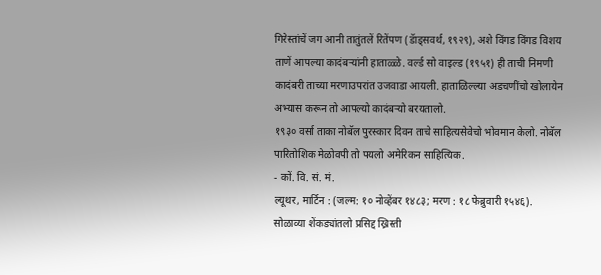गिरेस्तांचें जग आनी तातुंतलें रितेंपण (डॅाड्सवर्थ, १९२९), अशे विंगड विंगड विशय ताणें आपल्या कादंबऱ्यांनी हाताळ्ळे. वर्ल्ड सो वाइल्ड (१९५१) ही ताची निमणी कादंबरी ताच्या मरणाउपरांत उजवाडा आयली. हाताळिल्ल्या अडचणींचो खोलायेन अभ्यास करून तो आपल्यो कादंबऱ्यो बरयतालो.
१९३० वर्सा ताका नोबॅल पुरस्कार दिवन ताचे साहित्यसेवेचो भोवमान केलो. नोबॅल पारितोशिक मेळोवपी तो पयलो अमेरिकन साहित्यिक.
- कों. वि. सं. मं.
ल्यूथर, मार्टिन : (जल्म: १० नोव्हेंबर १४८३; मरण : १८ फेब्रुवारी १५४६).
सोळाव्या शेंकड्यांतलो प्रसिद्द ख्रिस्ती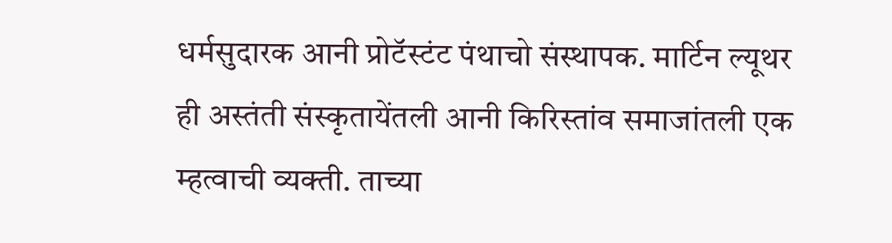धर्मसुदारक आनी प्रोटॅस्टंट पंथाचो संस्थापक. मार्टिन ल्यूथर ही अस्तंती संस्कृतायेंतली आनी किरिस्तांव समाजांतली एक म्हत्वाची व्यक्ती. ताच्या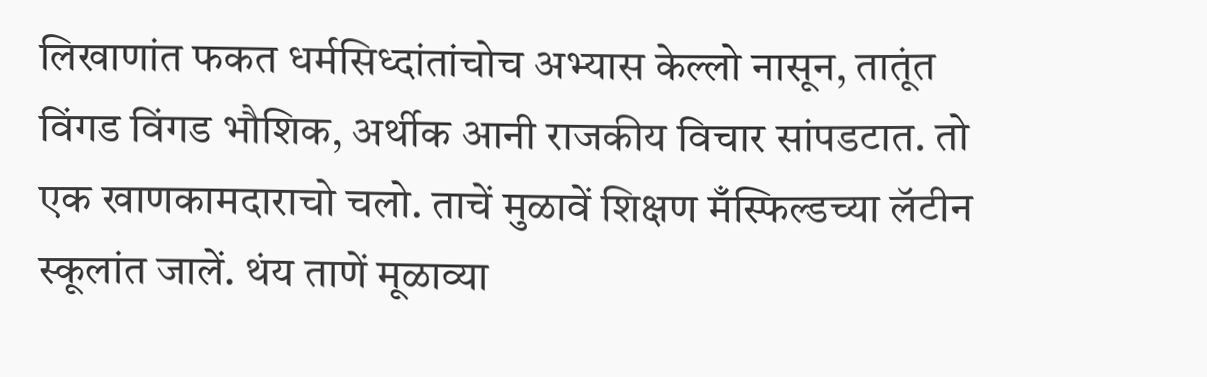लिखाणांत फकत धर्मसिध्दांतांचोच अभ्यास केल्लो नासून, तातूंत विंगड विंगड भौशिक, अर्थीक आनी राजकीय विचार सांपडटात. तो एक खाणकामदाराचो चलो. ताचें मुळावें शिक्षण मँस्फिल्डच्या लॅटीन स्कूलांत जालें. थंय ताणें मूळाव्या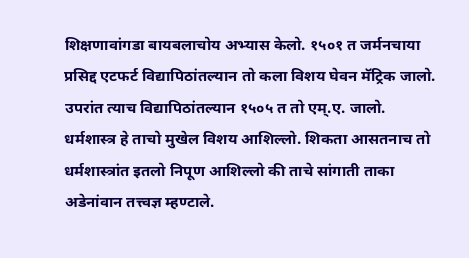शिक्षणावांगडा बायबलाचोय अभ्यास केलो. १५०१ त जर्मनचाया प्रसिद्द एटफर्ट विद्यापिठांतल्यान तो कला विशय घेवन मॅट्रिक जालो. उपरांत त्याच विद्यापिठांतल्यान १५०५ त तो एम्.ए. जालो. धर्मशास्त्र हे ताचो मुखेल विशय आशिल्लो. शिकता आसतनाच तो धर्मशास्त्रांत इतलो निपूण आशिल्लो की ताचे सांगाती ताका अडेनांवान तत्त्वज्ञ म्हण्टाले.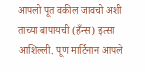आपलो पूत वकील जावचो अशी ताच्या बापायची (हँन्स) इत्सा आशिल्ली. पूण मार्टिनान आपले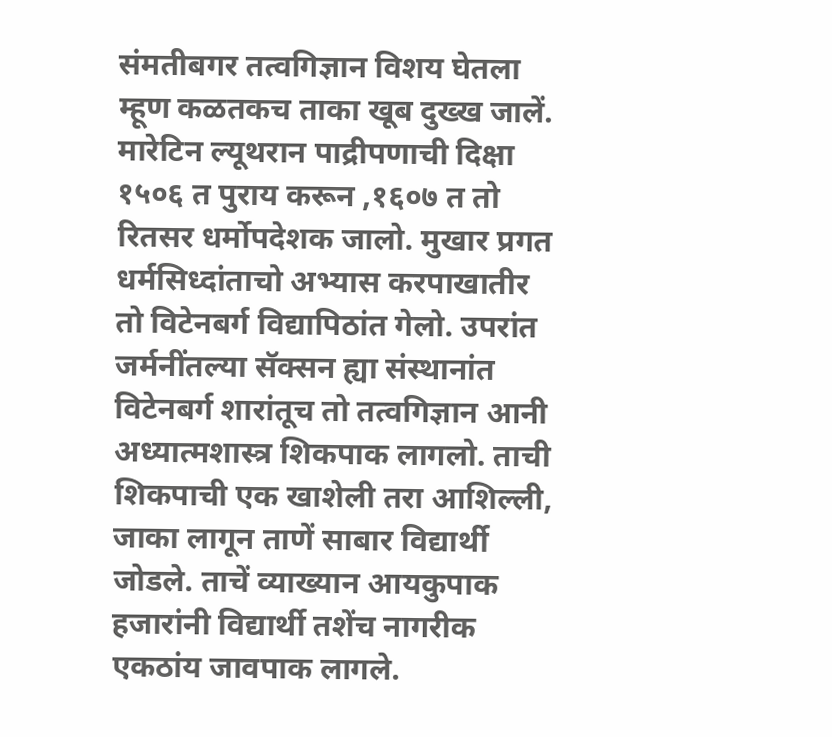संमतीबगर तत्वगिज्ञान विशय घेतला म्हूण कळतकच ताका खूब दुख्ख जालें. मारेटिन ल्यूथरान पाद्रीपणाची दिक्षा १५०६ त पुराय करून ,१६०७ त तो रितसर धर्मोपदेशक जालो. मुखार प्रगत धर्मसिध्दांताचो अभ्यास करपाखातीर तो विटेनबर्ग विद्यापिठांत गेलो. उपरांत जर्मनींतल्या सॅक्सन ह्या संस्थानांत विटेनबर्ग शारांतूच तो तत्वगिज्ञान आनी अध्यात्मशास्त्र शिकपाक लागलो. ताची शिकपाची एक खाशेली तरा आशिल्ली, जाका लागून ताणें साबार विद्यार्थी जोडले. ताचें व्याख्यान आयकुपाक हजारांनी विद्यार्थी तशेंच नागरीक एकठांय जावपाक लागले.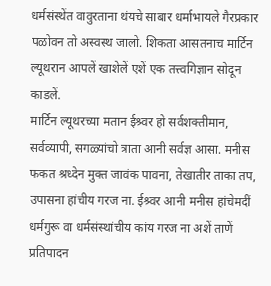धर्मसंस्थेंत वावुरताना थंयचे साबार धर्माभायले गैरप्रकार पळोवन तो अस्वस्थ जालो. शिकता आसतनाच मार्टिन ल्यूथरान आपलें खाशेलें एशें एक तत्त्वगिज्ञान सोदून काडलें.
मार्टिन ल्यूथरच्या मतान ईश्र्वर हो सर्वशक्तीमान, सर्वव्यापी, सगळ्यांचो त्राता आनी सर्वज्ञ आसा. मनीस फकत श्रध्देन मुक्त जावंक पावना, तेखातीर ताका तप, उपासना हांचीय गरज ना. ईश्र्वर आनी मनीस हांचेमदीं धर्मगुरू वा धर्मसंस्थांचीय कांय गरज ना अशें ताणें प्रतिपादन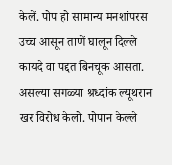केलें. पोप हो सामान्य मनशांपरस उच्च आसून ताणें घालून दिल्ले कायदे वा पद्दत बिनचूक आसता. असल्या सगळ्या श्रध्दांक ल्यूथरान खर विरोध केलो. पोपान केल्ले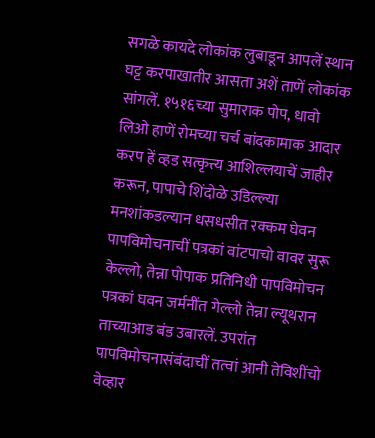सगळे कायदे लोकांक लुबाडून आपलें स्थान घट्ट करपाखातीर आसता अशें ताणें लोकांक सांगलें. १५१६च्या सुमाराक पोप, धावो लिओ हाणें रोमच्या चर्च बांदकामाक आदार करप हें व्हड सत्कृत्त्य आशिल्लयाचें जाहीर करून, पापाचे शिंदोळे उडिल्ल्या मनशांकडल्यान धसधसीत रक्कम घेवन पापविमोचनाचीं पत्रकां वांटपाचो वावर सुरू केल्लो, तेन्ना पोपाक प्रतिनिधी पापविमोचन पत्रकां घवन जर्मनींत गेल्लो तेन्ना ल्यूथरान ताच्याआड बंड उबारलें. उपरांत पापविमोचनासंबंदाचीं तत्वां आनी तेविशींचो वेव्हार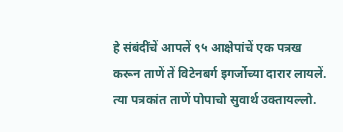हे संबंदींचें आपलें ९५ आक्षेपांचें एक पत्रख करून ताणें तें विटेनबर्ग इगर्जोच्या दारार लायलें. त्या पत्रकांत ताणें पोपाचो सुवार्थ उक्तायल्लो.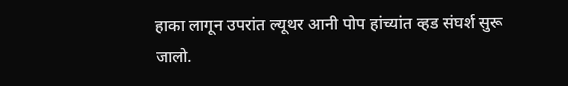हाका लागून उपरांत ल्यूथर आनी पोप हांच्यांत व्हड संघर्श सुरू जालो.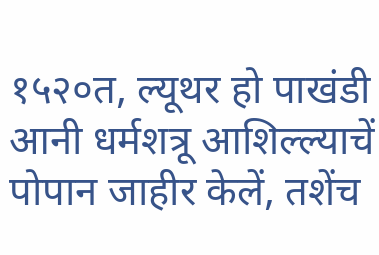१५२०त, ल्यूथर हो पाखंडी आनी धर्मशत्रू आशिल्ल्याचें पोपान जाहीर केलें, तशेंच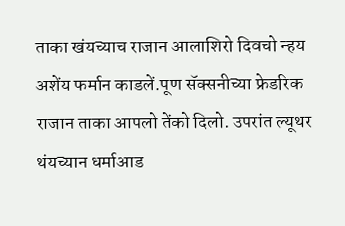ताका खंयच्याच राजान आलाशिरो दिवचो न्हय अशेंय फर्मान काडलें.पूण सॅक्सनीच्या फ्रेडरिक राजान ताका आपलो तेंको दिलो. उपरांत ल्यूथर थंयच्यान धर्माआड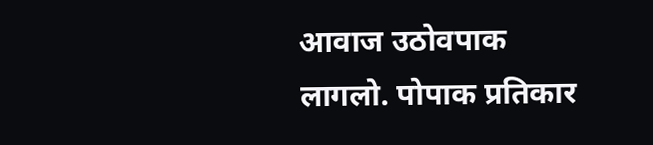आवाज उठोवपाक लागलो. पोपाक प्रतिकार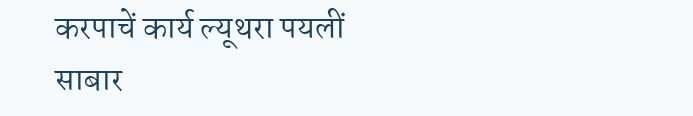करपाचें कार्य ल्यूथरा पयलीं साबार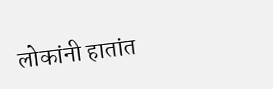लोकांनी हातांत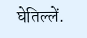घेतिल्लें.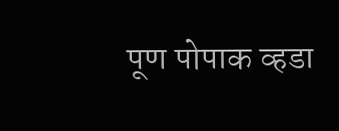पूण पोपाक व्हडा